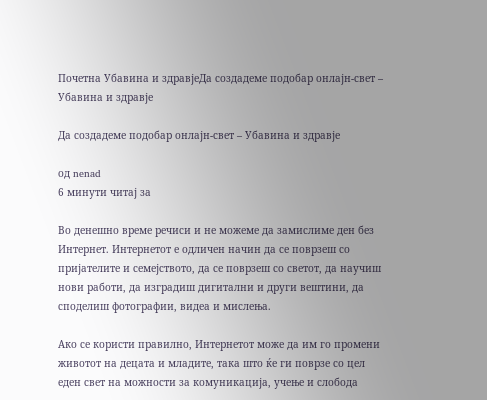Почетна Убавина и здравјеДа создадеме подобар онлајн-свет – Убавина и здравје

Да создадеме подобар онлајн-свет – Убавина и здравје

од nenad
6 минути читај за

Во денешно време речиси и не можеме да замислиме ден без Интернет. Интернетот е одличен начин да се поврзеш со пријателите и семејството, да се поврзеш со светот, да научиш нови работи, да изградиш дигитални и други вештини, да споделиш фотографии, видеа и мислења.

Ако се користи правилно, Интернетот може да им го промени животот на децата и младите, така што ќе ги поврзе со цел еден свет на можности за комуникација, учење и слобода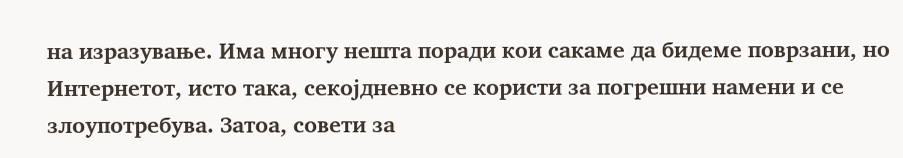на изразување. Има многу нешта поради кои сакаме да бидеме поврзани, но Интернетот, исто така, секојдневно се користи за погрешни намени и се злоупотребува. Затоа, совети за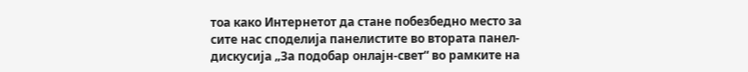тоа како Интернетот да стане побезбедно место за сите нас споделија панелистите во втората панел-дискусија „За подобар онлајн-свет“ во рамките на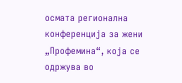осмата регионална конференција за жени „Профемина“, која се одржува во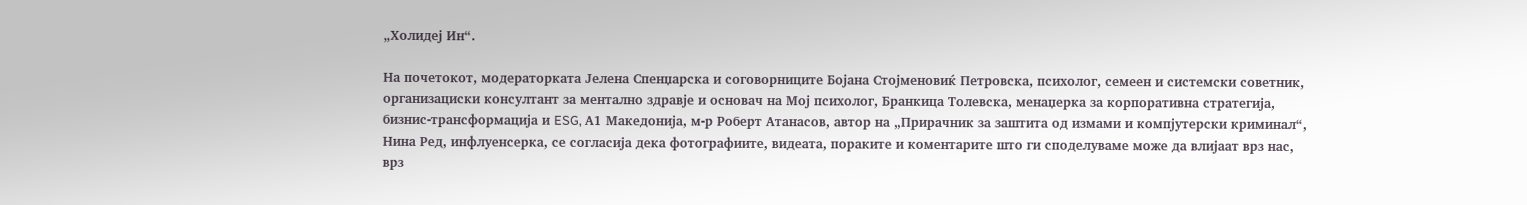„Холидеј Ин“.

На почетокот, модераторката Јелена Спенџарска и соговорниците Бојана Стојменовиќ Петровска, психолог, семеен и системски советник, организациски консултант за ментално здравје и основач на Мој психолог, Бранкица Толевска, менаџерка за корпоративна стратегија, бизнис-трансформација и ESG, А1 Македонија, м-р Роберт Атанасов, автор на „Прирачник за заштита од измами и компјутерски криминал“, Нина Ред, инфлуенсерка, се согласија дека фотографиите, видеата, пораките и коментарите што ги споделуваме може да влијаат врз нас, врз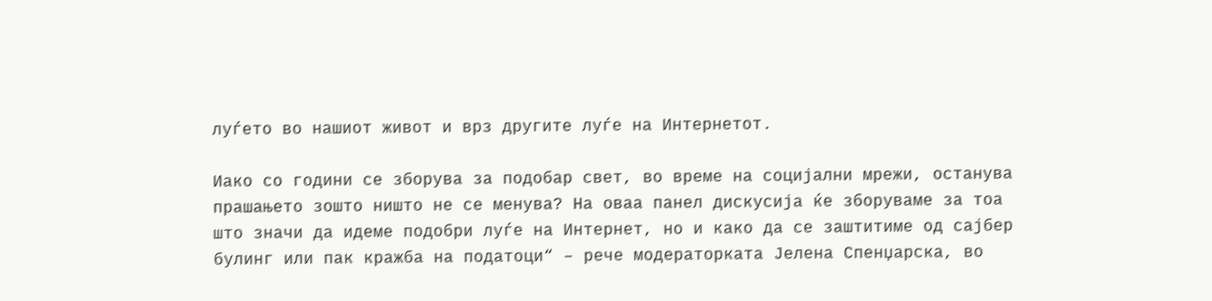луѓето во нашиот живот и врз другите луѓе на Интернетот.

Иако со години се зборува за подобар свет, во време на социјални мрежи, останува прашањето зошто ништо не се менувa? На оваа панел дискусија ќе зборуваме за тоа што значи да идеме подобри луѓе на Интернет, но и како да се заштитиме од сајбер булинг или пак кражба на податоци“ – рече модераторката Јелена Спенџарска, во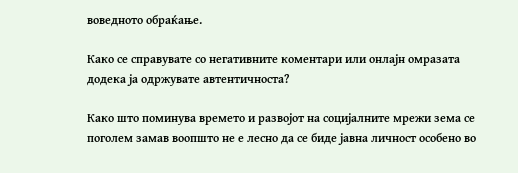воведното обраќање.

Како се справувате со негативните коментари или онлајн омразата додека ја одржувате автентичноста?

Како што поминува времето и развојот на социјалните мрежи зема се поголем замав воопшто не е лесно да се биде јавна личност особено во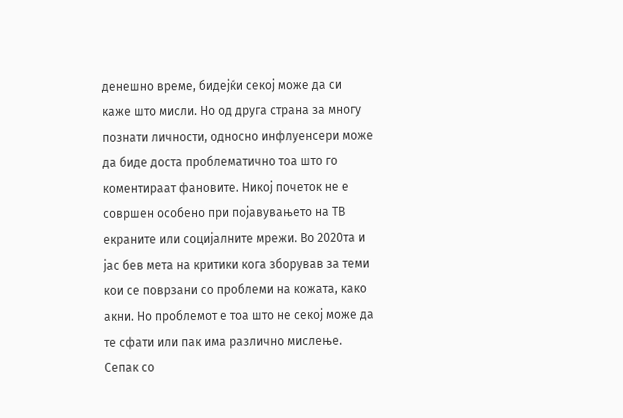денешно време, бидејќи секој може да си каже што мисли. Но од друга страна за многу познати личности, односно инфлуенсери може да биде доста проблематично тоа што го коментираат фановите. Никој почеток не е совршен особено при појавувањето на ТВ екраните или социјалните мрежи. Во 2020та и јас бев мета на критики кога зборував за теми кои се поврзани со проблеми на кожата, како акни. Но проблемот е тоа што не секој може да те сфати или пак има различно мислење. Сепак со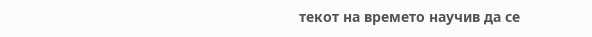текот на времето научив да се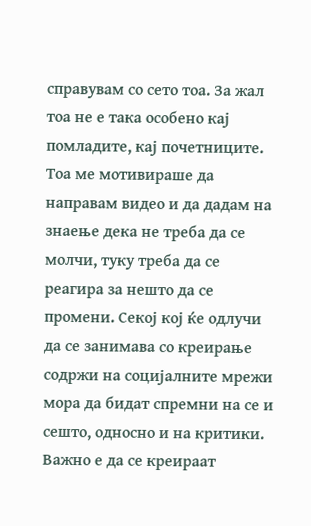справувам со сето тоа. За жал тоа не е така особено кај помладите, кај почетниците. Тоа ме мотивираше да направам видео и да дадам на знаење дека не треба да се молчи, туку треба да се реагира за нешто да се промени. Секој кој ќе одлучи да се занимава со креирање содржи на социјалните мрежи мора да бидат спремни на се и сешто, односно и на критики. Важно е да се креираат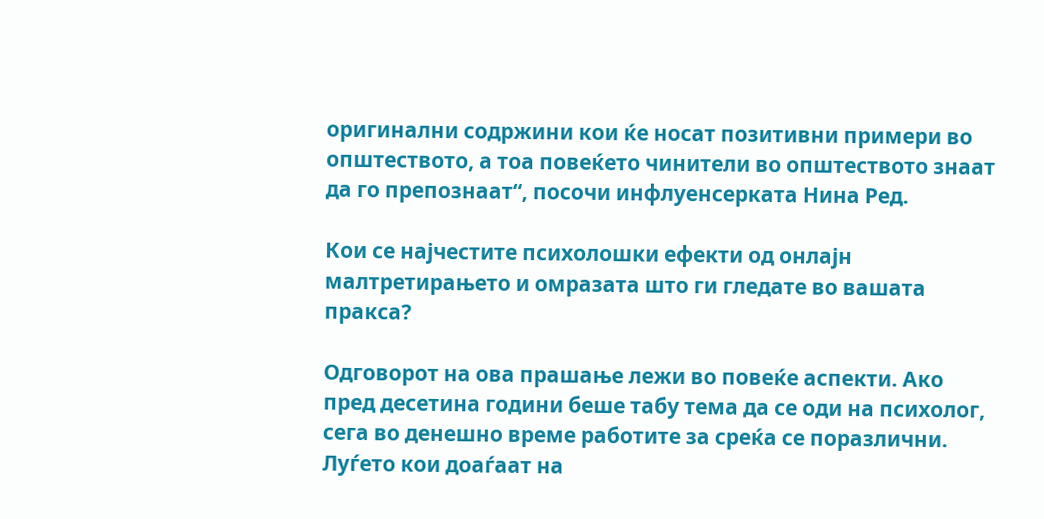оригинални содржини кои ќе носат позитивни примери во општеството, а тоа повеќето чинители во општеството знаат да го препознаат“, посочи инфлуенсерката Нина Ред.

Кои се најчестите психолошки ефекти од онлајн малтретирањето и омразата што ги гледате во вашата пракса?

Одговорот на ова прашање лежи во повеќе аспекти. Ако пред десетина години беше табу тема да се оди на психолог, сега во денешно време работите за среќа се поразлични. Луѓето кои доаѓаат на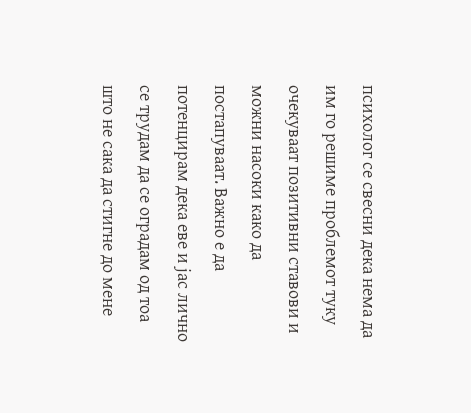психолог се свесни дека нема да им го решиме проблемот туку очекуваат позитивни ставови и можни насоки како да постапуваат. Важно е да потенцирам дека еве и јас лично се трудам да се оградам од тоа што не сака да стигне до мене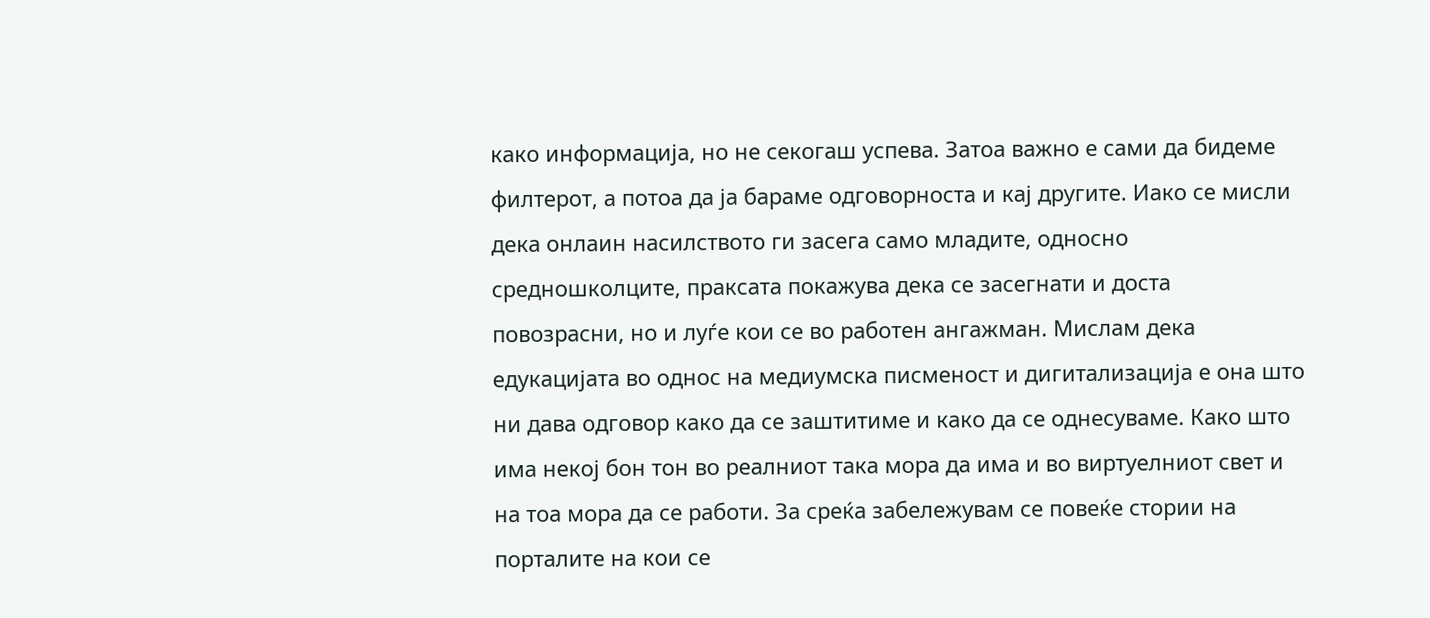како информација, но не секогаш успева. Затоа важно е сами да бидеме филтерот, а потоа да ја бараме одговорноста и кај другите. Иако се мисли дека онлаин насилството ги засега само младите, односно средношколците, праксата покажува дека се засегнати и доста повозрасни, но и луѓе кои се во работен ангажман. Мислам дека едукацијата во однос на медиумска писменост и дигитализација е она што ни дава одговор како да се заштитиме и како да се однесуваме. Како што има некој бон тон во реалниот така мора да има и во виртуелниот свет и на тоа мора да се работи. За среќа забележувам се повеќе стории на порталите на кои се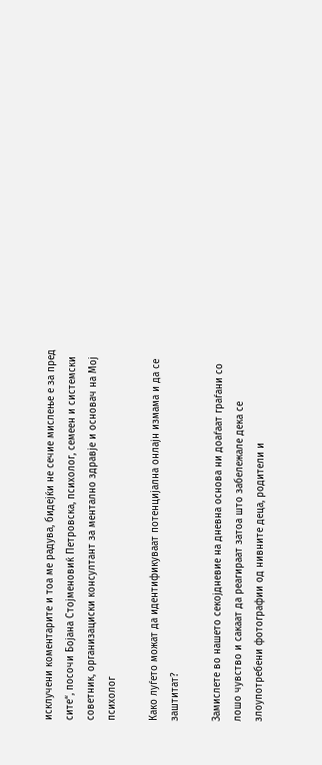исклучени коментарите и тоа ме радува, бидејќи не сечие мислење е за пред сите“, посочи Бојана Стојменовиќ Петровска, психолог, семеен и системски советник, организациски консултант за ментално здравје и основач на Мој психолог

Како луѓето можат да идентификуваат потенцијална онлајн измама и да се заштитат?

Замислете во нашето секојдневие на дневна основа ни доаѓаат граѓани со лошо чувство и сакаат да реагираат затоа што забележале дека се злоупотребени фотографии од нивните деца, родители и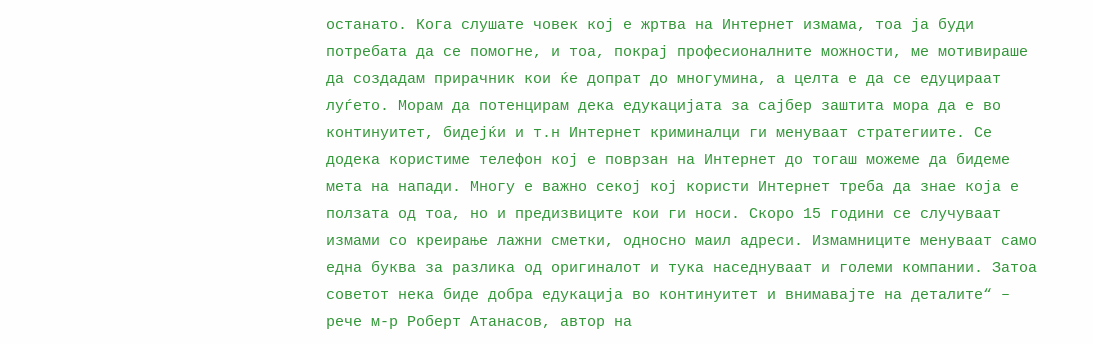останато. Кога слушате човек кој е жртва на Интернет измама, тоа ја буди потребата да се помогне, и тоа, покрај професионалните можности, ме мотивираше да создадам прирачник кои ќе допрат до многумина, а целта е да се едуцираат луѓето. Морам да потенцирам дека едукацијата за сајбер заштита мора да е во континуитет, бидејќи и т.н Интернет криминалци ги менуваат стратегиите. Се додека користиме телефон кој е поврзан на Интернет до тогаш можеме да бидеме мета на напади. Многу е важно секој кој користи Интернет треба да знае која е ползата од тоа, но и предизвиците кои ги носи. Скоро 15 години се случуваат измами со креирање лажни сметки, односно маил адреси. Измамниците менуваат само една буква за разлика од оригиналот и тука наседнуваат и големи компании. Затоа советот нека биде добра едукација во континуитет и внимавајте на деталите“ – рече м-р Роберт Атанасов, автор на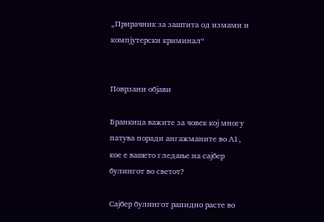„Прирачник за заштита од измами и компјутерски криминал“


Поврзани објави

Бранкица важите за човек кој многу патува поради ангажманите во А1, кое е вашето гледање на сајбер булингот во светот?

Сајбер булингот рапидно расте во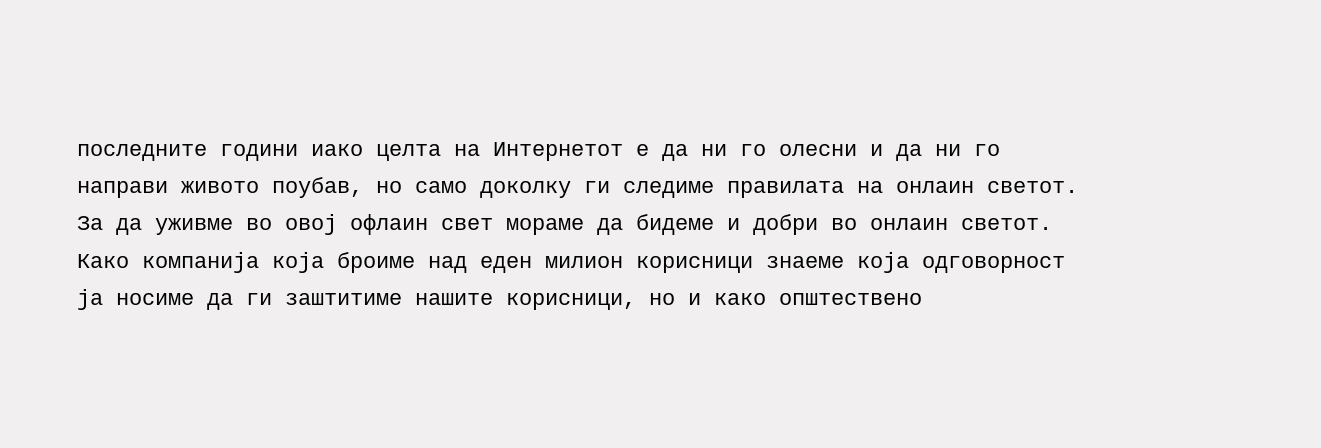последните години иако целта на Интернетот е да ни го олесни и да ни го направи живото поубав, но само доколку ги следиме правилата на онлаин светот. За да уживме во овој офлаин свет мораме да бидеме и добри во онлаин светот. Како компанија која броиме над еден милион корисници знаеме која одговорност ја носиме да ги заштитиме нашите корисници, но и како општествено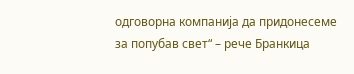одговорна компанија да придонесеме за попубав свет“ – рече Бранкица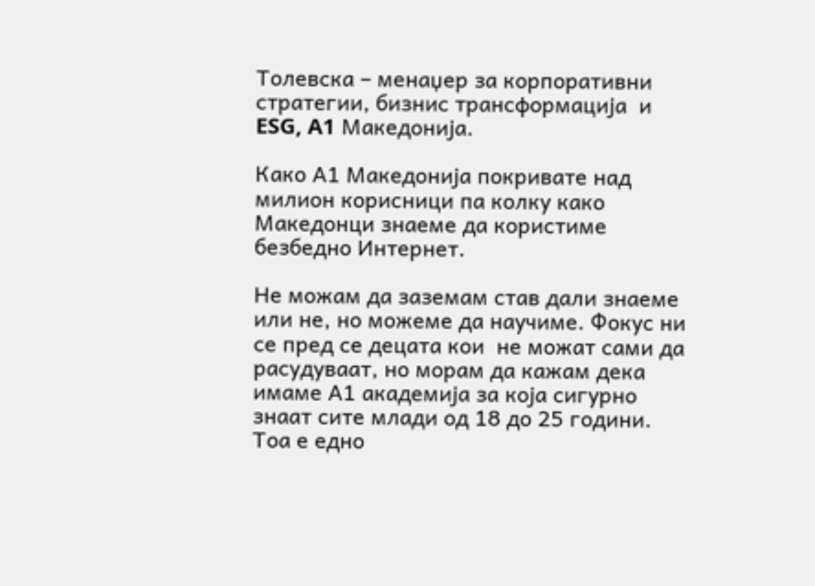Толевска – менаџер за корпоративни стратегии, бизнис трансформација  и ESG, A1 Македонија.

Како А1 Македонија покривате над милион корисници па колку како Македонци знаеме да користиме безбедно Интернет.

Не можам да заземам став дали знаеме или не, но можеме да научиме. Фокус ни се пред се децата кои  не можат сами да расудуваат, но морам да кажам дека имаме А1 академија за која сигурно знаат сите млади од 18 до 25 години. Тоа е едно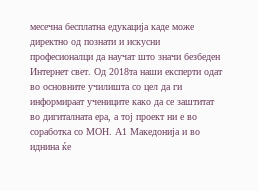месечна бесплатна едукација каде може директно од познати и искусни професионалци да научат што значи безбеден Интернет свет. Од 2018та наши експерти одат во основните училишта со цел да ги информираат учениците како да се заштитат во дигиталната ера, а тој проект ни е во соработка со МОН. А1 Македонија и во иднина ќе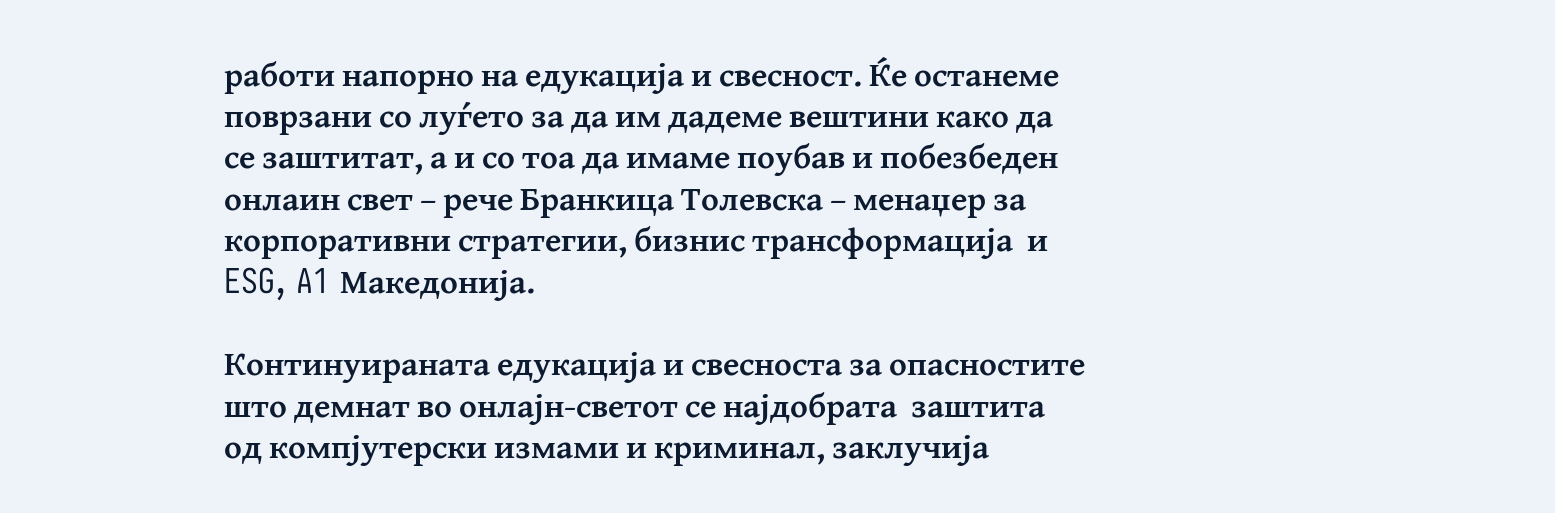работи напорно на едукација и свесност. Ќе останеме поврзани со луѓето за да им дадеме вештини како да се заштитат, а и со тоа да имаме поубав и побезбеден онлаин свет – рече Бранкица Толевска – менаџер за корпоративни стратегии, бизнис трансформација  и ESG, A1 Македонија.

Континуираната едукација и свесноста за опасностите што демнат во онлајн-светот се најдобрата  заштита од компјутерски измами и криминал, заклучија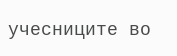учесниците во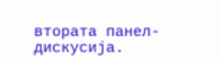втората панел-дискусија.